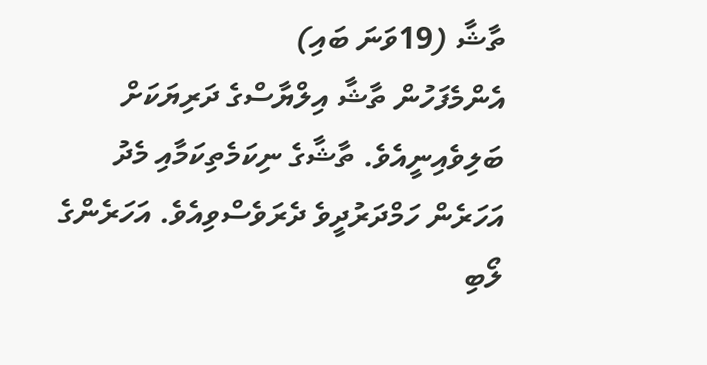ތާޝާ (19ވަނަ ބައި)
އެންމެފަހުން ތާޝާ އިލްޔާސްގެ ދަރިޔަކަށް ބަލިވެއިނީއެވެ. ތާޝާގެ ނިކަމެތިކަމާއި މެދު އަހަރެން ހަމްދަރުދީވެ ދެރަވެސްވިއެވެ. އަހަރެންގެ ލޯބި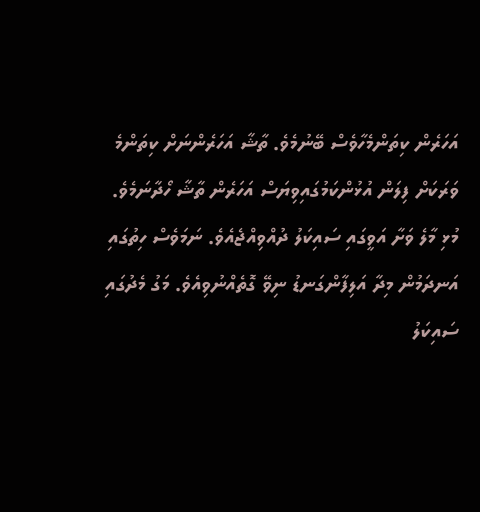އަހަރެން ކިތަންމެހާވެސް ބޭނުމެވެ. ތާޝާ އަހަރެންނަށް ކިތަންމެ ވަރަކަށް ފިލަން އުޅުންކަމުގައިވިޔަސް އަހަރެން ތާޝާ ހޯދާނަމެވެ.
މުޅި މާލެ ވަށާ އަވީގައި ސައިކަލު ދުއްވިއްޖެއެވެ. ނަމަވެސް ހިތުގައި އަނދަމުން މިދާ އަލިފާންގަނޑު ނިވޭ ގޮތެއްނުވިއެވެ. މަގު މެދުގައި ސައިކަލު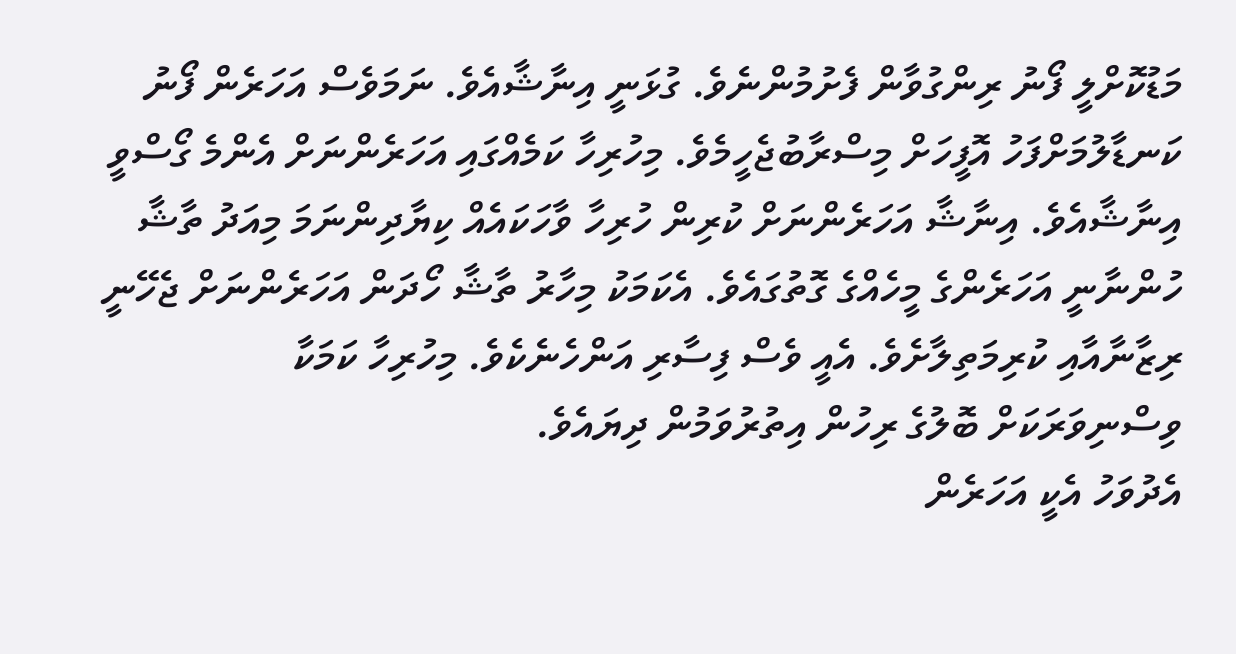މަޑުކޮށްލީ ފޯނު ރިންގުވާން ފެށުމުންނެވެ. ގުޅަނީ އިނާޝާއެވެ. ނަމަވެސް އަހަރެން ފޯނު ކަނޑާލުމަށްފަހު އޮފީހަށް މިސްރާބުޖެހީމެވެ. މިހުރިހާ ކަމެއްގައި އަހަރެންނަށް އެންމެ ގޯސްވީ އިނާޝާއެވެ. އިނާޝާ އަހަރެންނަށް ކުރިން ހުރިހާ ވާހަކައެއް ކިޔާދިންނަމަ މިއަދު ތާޝާ ހުންނާނީ އަހަރެންގެ މީހެއްގެ ގޮތުގައެވެ. އެކަމަކު މިހާރު ތާޝާ ހޯދަން އަހަރެންނަށް ޖެހޭނީ ރިޒާނާއާއި ކުރިމަތިލާށެވެ. އެއީ ވެސް ފިސާރި އަންހެނެކެވެ. މިހުރިހާ ކަމަކާ ވިސްނިވަރަކަށް ބޮލުގެ ރިހުން އިތުރުވަމުން ދިޔައެވެ.
އެދުވަހު އެކީ އަހަރެން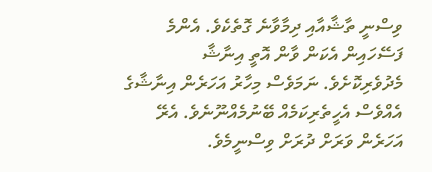ވިސްނީ ތާޝާއާއި ދިމާވާނެ ގޮތެކެވެ. އެންމެ ފަސޭހައިން އެކަން ވާން އޮތީ އިނާޝާ މެދުވެރިކޮށެވެ. ނަމަވެސް މިހާރު އަހަރެން އިނާޝާގެ އެއްވެސް އެހީތެރިކަމެއް ބޭނުމެއްނޫނެވެ. އެރޭ އަހަރެން ވަރަށް ދުރަށް ވިސްނީމެވެ.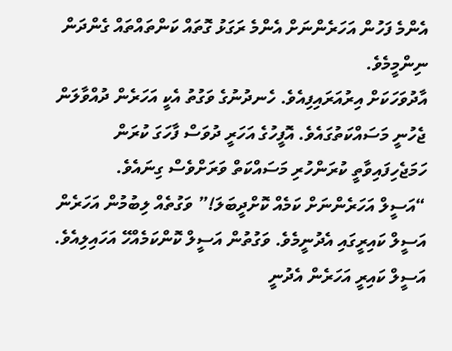އެންމެ ފަހުން އަހަރެންނަށް އެންމެ ރަގަޅު ގޮތައް ކަންތައްތައް ގެންދަން ނިންމީމެވެ.
އާދުވަހަކަށް އިރުއަރައިފިއެވެ. ހެނދުނުގެ ވަގުތު އެކީ އަހަރެން ދުއްވާލަން ޖެހުނީ މަސައްކަތުގައެވެ. އޮފީހުގެ އަހަރީ ދުވަސް ފާހަގަ ކުރަން ހަމަޖެހިފައިވާތީ ކުރަންހުރި މަސައްކަތް ވަރަށްވެސް ގިނައެވެ.
“އަސީލް އަހަރެންނަށް ކަމެއް ކޮށްދީބަލަ!” ވަގުތެއް ލިބުމުން އަހަރެން އަސީލް ކައިރީގައި އެދުނީމެވެ. ވަގުތުން އަސީލް ކޮންކަމެއްހޭ އަހައިލިއެވެ. އަސީލް ކައިރީ އަހަރެން އެދުނީ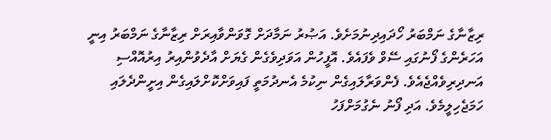ރިޒާނާގެ ނަމްބަރު ހޯދައިދިނުމަށެވެ. އަޞުރު ނަމާދަށް ގޮވަންވާއިރަށް ރިޒާނާގެ ނަމްބަރު އިނީ އަހަރެންގެ ފޯނުގައި ސޭވް ވެފައެވެ. އޮފީހުން އަވަދިވެގެން ގެޔަށް އާދެވުންއިރު އިރުއޮއްސި އަނދިރިވެއްޖެއެވެ. ފެންވަރާލައިގެން ނިކުމެ އެނދުމަތީ ފައިވަށްކޮށްލައިގެން އިށީންދެލައި ހަމަޖެހިލީމެވެ. އަދި ފޯނު ނެގުމަށްފަހު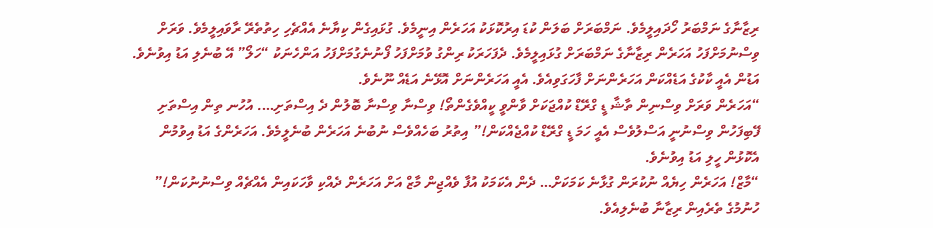ރިޒާނާގެ ނަމްބަރު ހޯދައިލީމެވެ. ނަމްބަރަށް ބަލަން ކުޑަ އިރުކޮޅަކު އަހަރެން އިނީމެވެ. ގުޅައިގެން ކިޔާނެ އެއްޗެހި ހިތުތެރޭ ރާވައިލީމެވެ. ވަރަށް ވިސްނުމަށްފަހު އަހަރެން ރިޒާނާގެ ނަމްބަރަށް ގުޅައިލީމެވެ. ދެފަހަރަކު ރިންގު ވުމަށްފަހު ފޯނުނެގުމަށްފަހު އަންހެނަކު “ހަލޯ” އޭ ބުނެލި އަޑު އިވުނެވެ. އަޑުން އެއީ ކާކުގެ އަޑެއްކަން އަހަރެންނަށް ފާހަގަވިއެވެ. އެއީ އަހަރެންނަށް އޮޅޭނެ އަޑެއް ނޫނެވެ.
“އަހަރެން ވަރަށް ވިސްނިން ތާޝާ ޑީ ގްރޭޑް ކުއްޖަކަށް ވާންވީ ކީއްވެގެންތޯ! ވިސްނާ ވިސްނާ ބޮލުން ދެ އިސްތަށި…. އުހުނ ތިން އިސްތަށި ފޭބިފަހުން ވިސްނުނީ އަސްލުވެސް އެއީ ހަމަ ޑީ ގްރޭޑް ކުއްޖެއްކަން!” އިތުރު ބަހެއްވެސް ނުބުނެ އަހަރެން ބުނެލީމެވެ. އަހަރެންގެ އަޑު އިވުމުން އެކޮޅުން ހީލި އަޑު އިވުނެވެ.
“މާޒް! އަހަރެން ހިޔެއް ނުކުރަން ގުޅާނެ ކަމަކަށް… ދެން އެކަމަކު އުފާ ވެއްޖިން މާޒް އަށް އަހަރެން ދެއްކި ވާހަކައިން އެއްޗެއް ވިސްނުނުކަން!” ހުނުމުގެ ތެރެއިން ރިޒާނާ ބުނެލިއެވެ.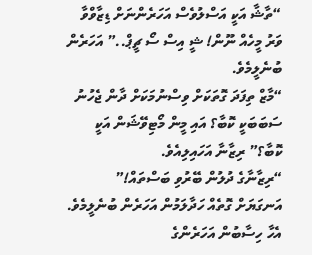“ތާޝާ އަކީ އަސްލުވެސް އަހަރެންނަށް ޑިޒާވްވާ ވަރު މީހެއް ނޫން! ޝީ އިސް ސޯ ޗީޕް..” އަހަރެން ބުނެލީމެވެ.
“މާޒް ތިފަދަ ގޮތަކަށް ވިސްނުމަކަށް ދާން ޖެހުނު ސަބަބަކީ ކޮބާ؟ އައި މީން މޯޓިވޭޝަން އަކީ ކޮބާ؟” ރިޒާނާ އަހައިލިއެވެ.
“ރިޒާނާގެ ދުލުން ބޭރުވި ބަސްތައް!” އަނގަޔަށް ގޮތެއް ހަދާލަމުން އަހަރެން ބުނެލީމެވެ. އެހާ ހިސާބުން އަހަރެންގެ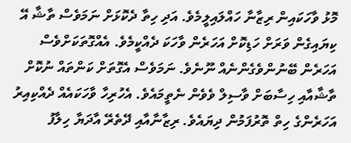މޮޅު ވާހަކައިން ރިޒާނާ ހައްލައިލީމެވެ. އަދި ހިތާ ދެކޮޅަށް ނަމަވެސް ތާޝާ އޭ ކިޔައިގެން ވަރަށް ހަޑިކޮށް އަހަރެން ވާހަކަ ދެއްކީމެވެ. އެއްގޮތަކަށްވެސް އަހަރެން ބޭނުންވެގެންނެއް ނޫނެވެ. ނަމަވެސް އެގޮތަށް ކަންތައް ނުކޮށް ތާޝާއާއި ހިސާބަށް ވާސިލް ވެވެން ނެތީމައެވެ. އެހުރިހާ ވާހަކައެއް ދެއްކިއިރު އަހަރެންގެ ހިތް ތޮރުފަމުން ދިޔައެވެ. ރިޒާނާއާއި ދޭތެރޭ އާދަޔާ ހިލާފު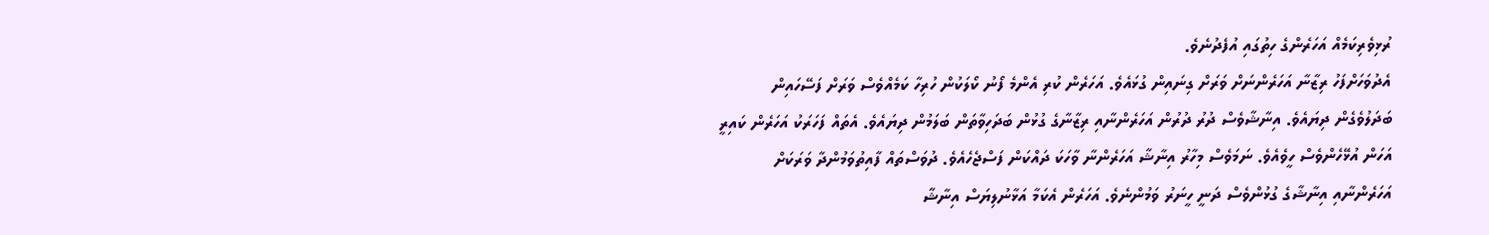ރުޅިވެރިކަމެއް އަހަރެންގެ ހިތުގައި އުފެދުނެވެ.
އެދުވަހަށްފަހު ރިޒާނާ އަހަރެންނަށް ވަރަށް ގިނައިން ގުޅައެވެ. އަހަރެން ކުރި އެންމެ ފޯނު ކޯލަކުން ހުރިހާ ކަމެއްވެސް ވަރަށް ފަސޭހައިން ބަދަލުވެގެން ދިޔައެވެ. އިނާޝާވެސް ދުރު ދުރުން އަހަރެންނާއި ރިޒާނާގެ ގުޅުން ބަދަހިވާތަން ބަލަމުން ދިޔައެވެ. އެތައް ފަހަރަކު އަހަރެން ކައިރީ އަހަން އުޅޭހެންވެސް ހީވެއެވެ. ނަމަވެސް މިހާރު އިނާޝާ އަހަރެންނާ ވާހަކަ ދައްކަން ފަސްޖެހެއެވެ. ދުވަސްތައް ފާއިތުވަމުންދާ ވަރަކަށް އަހަރެންނާއި އިނާޝާގެ ގުޅުންވެސް ދަނީ ހީނަރު ވަމުންނެވެ. އަހަރެން އެކަމާ އަޅާނުލިޔަސް އިނާޝާ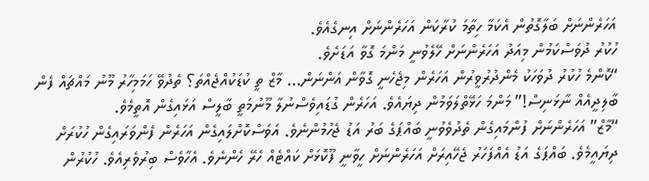އަހަރެންނަށް ބަލާގޮތުން އެކަމާ ހިތާމަ ކުރާކަން އަހަރެންނަށް އިނގެއެވެ.
ހުކުރު ދުވަސްކަމުން މިއަދު އަހަރެންނަށް ހޭލެވުނީ މަންމަ ގޮވާ އަޑަށެވެ.
“ކޮންމެ ހުކުރު ދުވަހަކު މެންދުރުވީރުން އަހަރެން މިޖެހެނީ ގޮވާން އަންނަން… މާޒް ތީ ކުޑަކުއްޖެއްތަ؟ ތެދުވޭ ހަމަމިހާރު މޫނު މައްޗައް ފެން ބާލިދީއެއް ނާޅަނިސް!” މަންމަ ހަޅޭތްލަވަމުން ދިޔައެވެ. އަހަރެން ގުޑައިވެސްނުލާ މޫނުމަތީ ބާލީސް އަޅައިގެން އޮތީމެވެ.
“މާޒް” އަހަރެންނަށް ފުންމައިގެން ތެދުވެވުނީ ބައްޕަގެ ބަރު އަޑު ޖެހުމުންނެވެ. އަވަސްކޮށްލައިގެން އަހަރެން ފެންވަރައިގެން ހުކުރަށް ދިޔައީމެވެ. ބައްޕަގެ އަޑު އެއްފަހަރު ޖެހޭއިރަށް އަހަރެންނަށް ހީވާނީ ފޫކޮޅަށް ކައްޓެއް ހެރޭ ހެންނެވެ. އެހާވެސް ބިރުވެރިއެވެ. ހުކުރުން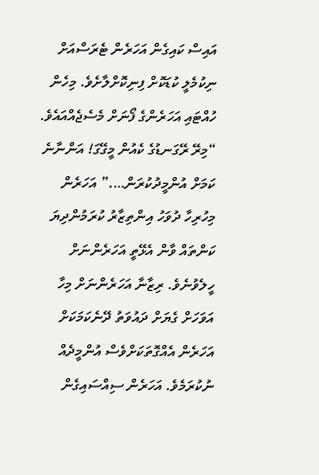އައިސް ކައިގެން އަހަރެން ޓެރަސްއަށް ނިކުމެލީ ކުޑަކޮށް ފިނިކޮށްލާށެވެ. މިހެން ހުއްޓައި އަހަރެންގެ ފޯނަށް މެސެޖެއްއައެވެ.
“މިރޭ ރޭގަނޑުގެ ކެއުން މީގޭގަ! އަންނާނެ ކަމަށް އުންމީދުކުރަން….” އަހަރެން މިހުރިހާ ދުވަހު އިންތިޒާރު ކުރަމުންދިޔަ ކަންތައް ވާން އެޅޭތީ އަހަރެންނަށް ހީލެވުނެވެ. ރިޒާނާ އަހަރެންނަށް މިހާ އަވަހަށް ގެޔަށް ދައުވަތު ދޭނެކަމަކަށް އަހަރެން އެއްގޮތަކަށްވެސް އުންމީދެއް ނުކުރަމެވެ. އަހަރެން ސިއްސައިގެން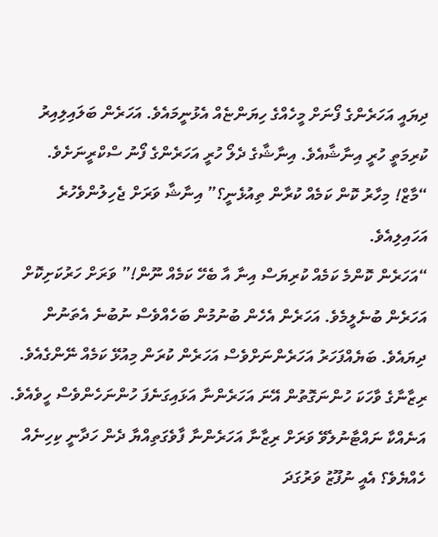ދިޔައީ އަހަރެންގެ ފޯނަށް މީހެއްގެ ހިޔަންޏެއް އެޅުނީމައެވެ. އަހަރެން ބަލައިލިއިރު ކުރިމަތީ ހުރީ އިނާޝާއެވެ. އިނާޝާގެ ދެލޯ ހުރީ އަހަރެންގެ ފޯނު ސްކްރީނަށެވެ.
“މާޒް! މިހާރު ކޮން ކަމެއް ކުރާން ތިއުޅެނީ؟” އިނާޝާ ވަރަށް ޖެހިލުންވެހުރެ އަހައިލިއެވެ.
“އަހަރެން ކޮންމެ ކަމެއް ކުރިޔަސް އިނާ އާ ބެހޭ ކަމެއް ނޫން!” ވަރަށް ހަރުކަށިކޮށް އަހަރެން ބުނެލީމެވެ. އަހަރެން އެހެން ބުނުމުން ބަހެއްވެސް ނުބުނެ އެތަނުން ދިޔައެވެ. ބަޔެއްފަހަރު އަހަރެންނަށްވެސް އަހަރެން ކުރަން މިއުޅޭ ކަމެއް ނޭންގެއެވެ. ރިޒާނާގެ ވާހަކަ ހުންނަގޮތުން އޭނަ އަހަރެންނާ އަޅައިގަނެފަ ހުންނަހެންވެސް ހީވެއެވެ. އަނެއްކާ ނައްޓާނުލެވޭ ވަރަށް ރިޒާނާ އަހަރެންނާ ފާވެގަތިއްޔާ ދެން ހަދާނީ ކިހިނެއް ހެއްޔެވެ؟ އެއީ ނުފޫޒު ވަރުގަދަ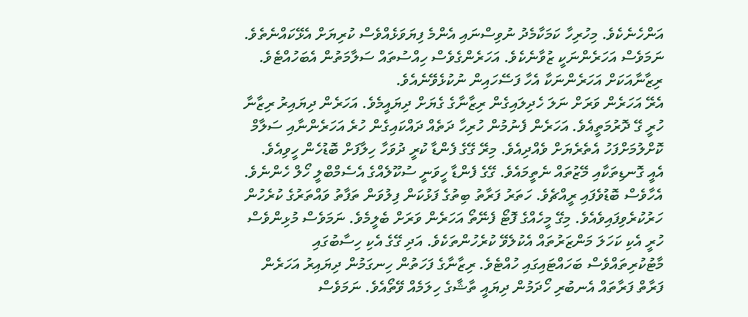އަންހެނެކެވެ. މިހުރިހާ ކަމަކާމެދު ނުވިސްނައި އެންމެ ފިޔަވަޅެއްވެސް ކުރިޔަށް އެޅޭކައްނެތެވެ. ނަމަވެސް އަހަރެންނަކީ ޒުވާނެކެވެ. އަހަރެންގެވެސް ހިއްސުތައް ސަލާމަތުން އެބަހުއްޓެވެ. ރިޒާނާއަކަށް އަހަރެންނަކާ އެހާ ފަސޭހައިން ނުކުޅެވޭނެއެވެ.
އެރޭ އަހަރެން ވަރަށް ނަލަ ހެދިލައިގެން ރިޒާނާގެ ގެޔަށް ދިޔައީމެވެ. އަހަރެން ދިޔައިރު ރިޒާނާ ހުރީ ގޭ ދޮރުމަތީއެވެ. އަހަރެން ފެނުމުން ހުރިހާ ދަތެއް ދައްކައިގެން ހުރެ އަހަރެންނާއި ސަލާމް ކޮށްލުމަށްފަހު އެތެރެޔަށް ވެއްދިއެވެ. މިރޭ ގޭގެ ފެންޑާ ކުރީ ދުވަހާ ހިލާފަށް ބޮޑުހެން ހީވިއެވެ. އެއީ ގޮނޑިތަކާއި މޭޒުތައް ނެތީމައެވެ. ގޭގެ ފެންޑާ ހީވަނީ ސުކޫލެއްގެ އެސެމްބްލީ ހޯލް ހެންނެވެ. އެހާވެސް ބޮޑުވެފައި ރީއްޗެވެ. ހަތަރު ފަރާތު ބިތުގެ ފަޅުކަން ފިލުވަން ތަފާތު ވައްތަރުގެ ކުރެހުން ހަރުކުރެވިފައިވެއެވެ. މިގޭ މީހެއްގެ ފޮޓޯ ފެނޭތޯ އަހަރެން ވަރަށް ބެލީމެވެ. ނަމަވެސް މުޅިންވެސް ހުރީ އެކި ކަހަލަ މަންޒަރުތައް އެކުލެވޭ ކުރެހުންތަކެވެ. އަދި ގޭގެ އެކި ހިސާބުގައި މާޓުކުރިތައްވެސް ބަހައްޓައިގައި ހުއްޓެވެ. ރިޒާނާގެ ފަހަތުން ހިނގަމުން ދިޔައިރު އަހަރެން ފަރާތް ފަރާތައް އެނބުރި ހޯދަމުން ދިޔައީ ތާޝާގެ ހިލަމެއް ވޭތޯއެވެ. ނަމަވެސް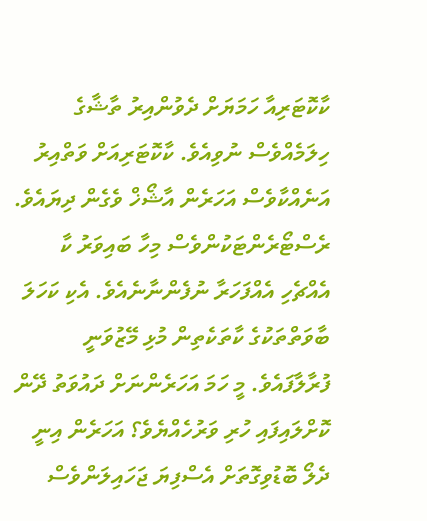ކާކޮޓަރިއާ ހަމަޔަށް ދެވުންއިރު ތާޝާގެ ހިލަމެއްވެސް ނުވިއެވެ. ކާކޮޓަރިއަށް ވަތްއިރު އަނެއްކާވެސް އަހަރެން އާޝޯޚް ވެގެން ދިޔައެވެ. ރެސްޓޯރެންޓަކުންވެސް މިހާ ބައިވަރު ކާ އެއްޗެހި އެއްފަހަރާ ނުފެންނާނެއެވެ. އެކި ކަހަލަ ބާވަތްތަކުގެ ކާތަކެތިން މުޅި މޭޒުވަނީ ފުރާލާފައެވެ. މީ ހަމަ އަހަރެންނަށް ދައުވަތު ދޭން ކޮށްލައިފައި ހުރި ވަރުހެއްޔެވެ؟ އަހަރެން އިނީ ދެލޯ ބޮޑުވިގޮތަށް އެސްފިޔަ ޖަހައިލަންވެސް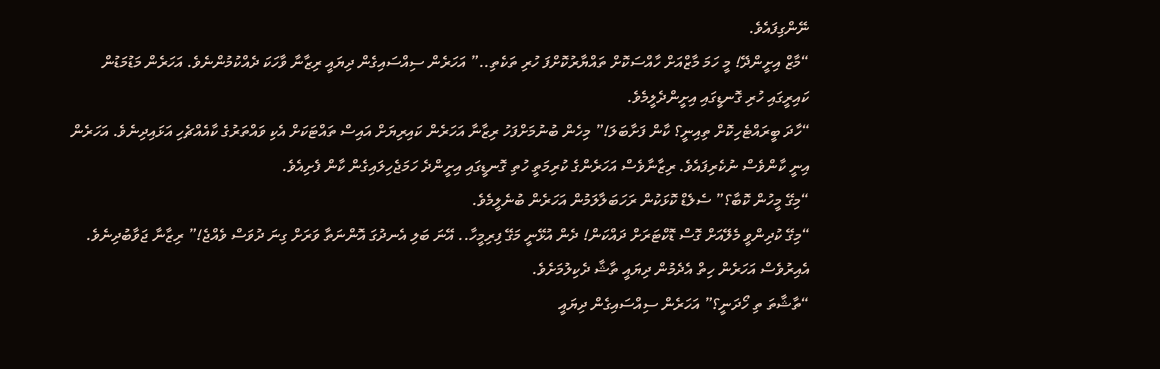ނޭންގިފައެވެ.
“މާޒް އިށީންދޭ! މީ ހަމަ މާޒްއަށް ހާއްސަކޮށް ތައްޔާރުކޮށްފަ ހުރި ތަކެތި..” އަހަރެން ސިއްސައިގެން ދިޔައީ ރިޒާނާ ވާހަކަ ދެއްކުމުންނެވެ. އަހަރެން މަޑުމަޑުން ކައިރީގައި ހުރި ގޮނޑީގައި އިށީންދެލީމެވެ.
“ހާދަ ބީރައްޓެހިކޮށް ތިއިނީ؟ ކާން ފަށާބަލަ!” މިހެން ބުނުމަށްފަހު ރިޒާނާ އަހަރެން ކައިރިޔަށް އައިސް ތައްޓަކަށް އެކި ވައްތަރުގެ ކާއެއްޗެހި އަޅައިދިނެވެ. އަހަރެން އިނީ ކާންވެސް ނުކެރިފައެވެ. ރިޒާނާވެސް އަހަރެންގެ ކުރިމަތީ ހުތި ގޮނޑީގައި އިށީންދެ ހަމަޖެހިލައިގެން ކާން ފެށިއެވެ.
“މިގޭ މީހުން ކޮބާ؟” ސެލެޑް ކޮޅަކުން ރަހަބަލާލަމުން އަހަރެން ބުނެލީމެވެ.
“މިގޭ ކުދިންވީ މެލޭއަށް ގޮސް ޑޮކްޓަރަށް ދައްކަން! ދެން އުޅޭނީ މަގޭ ފިރިމީހާ.. އޭނަ ބަލި އެނދުގަ އޮންނަތާ ވަރަށް ގިނަ ދުވަސް ވެއްޖެ!” ރިޒާނާ ޖަވާބުދިނެވެ. އެއިރުވެސް އަހަރެން ހިތް އެދެމުން ދިޔައީ ތާޝާ ދެކިލުމަށެވެ.
“ތާޝާތަ ތި ހޯދަނީ؟” އަހަރެން ސިއްސައިގެން ދިޔައީ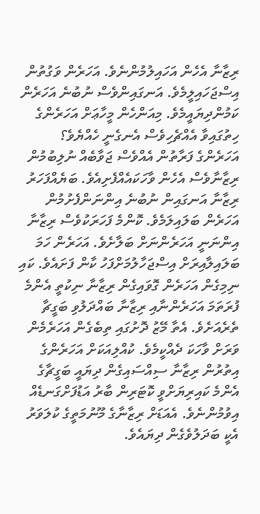ރިޒާނާ އެހެން އަހައިލުމުންނެވެ. އަހަރެން ވަގުތުން އިސްޖަހައިލީމެވެ. އަނގައިންވެސް ނުބުނެ އަހަރެން ކަމުންދިޔައީމެވެ. މިއަންހެން މީހާޢަށް އަހަރެންގެ ހިތުގައިވާ އެއްޗެހިވެސް އެނގެނީ ހެއްޔެވެ؟ އަހަރެންގެ ފަރާތުން އެއްވެސް ޖަވާބެއް ނުލިބުމުން ރިޒާނާވެސް އެހެން ވާހަކައެއްފެށިއެވެ. ބަޔެއްފަހަރު ރިޒާނާ އަނގައިން ނުބުނެ އިންނަންފެށުމުން އަހަރެން ބަލައިލަމެވެ. ކޮންމެ ފަހަރަކުވެސް ރިޒާނާ އިންނަނީ އަހަރެންނަށް ބަލާށެވެ. އަހަރެން ހަމަ ބަލައިލާއިރަށް އިސްޖަހާލުމަށްފަހު ކާން ފަށައެވެ. ކައި ނިމިގެން އަހަރެން ގޮވައިގެން ރިޒާނާ ނިކުތީ އެންމެ ފުރަތަމަ އަހަރެންނާއި ރިޒާނާ ބައްދަލުވި ބަގީޗާ ތެރެއަށެވެ. އެތާ މޭޒު ދޮށުގައި ތިބެގެން އަހަރެމެން ވަރަށް ވާހަކަ ދެއްކީމެވެ. ކުއްލިއަކަށް އަހަރެންގެ އިތުރުން ރިޒާނާ ސިއްސައިގެން ދިޔައީ ބަގީޗާގެ އެންމެ ކައިރިޔަށްވީ ކޮޓަރިން ބާރު އަޑުފަށްގަނޑެއް އިވުމުންނެވެ. އެއަޑަށް ރިޒާނާގެ މޫނުމަތީގެ ކުލަވަރު އެކީ ބަދަލުވެގެން ދިޔައެވެ.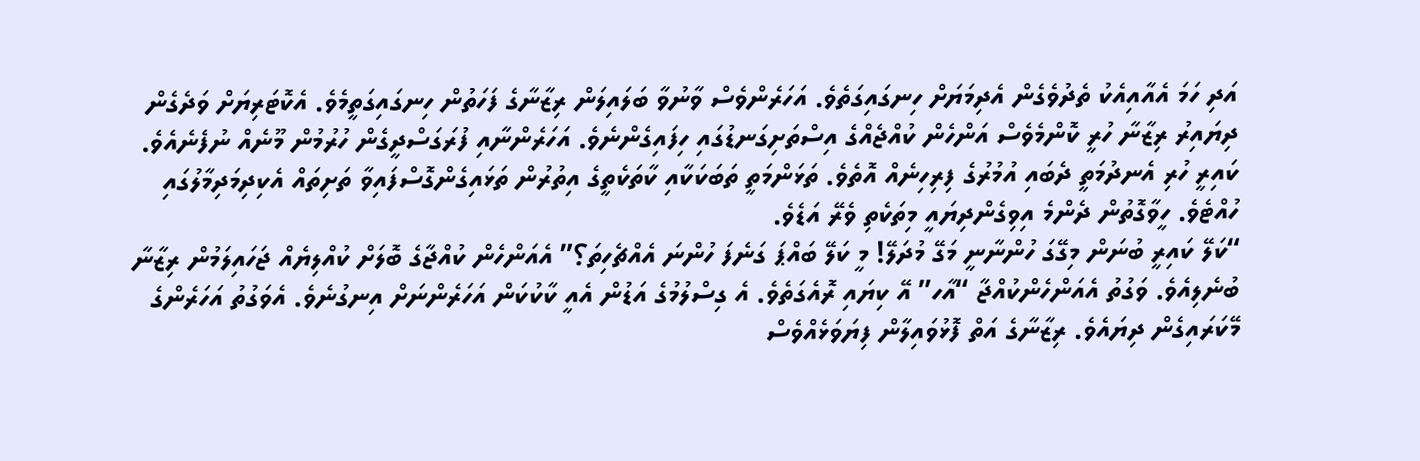އަދި ހަމަ އެއާއިއެކު ތެދުވެގެން އެދިމަޔަށް ހިނގައިގަތެވެ. އަހަރެންވެސް ވާނުވާ ބަލައިލަން ރިޒާނާގެ ފަހަތުން ހިނގައިގަތީމެވެ. އެކޮޓަރިޔަށް ވަދެގެން ދިޔައިރު ރިޒާނާ ހުރީ ކޮންމެވެސް އަންހެން ކުއްޖެއްގެ އިސްތަށިގަނޑުގައި ހިފައިގެންނެވެ. އަހަރެންނާއި ފުރަގަސްދީގެން ހުރުމުން މޫނެއް ނުފެނެއެވެ. ކައިރީ ހުރި އެނދުމަތީ ދެބައި އުމުރުގެ ފިރިހިނެއް އޮތެވެ. ތަޅަންމަތީ ތަބަކަކާއި ކާތަކެތީގެ އިތުރުން ތަޅައިގެންގޮސްފައިވާ ތަށިތައް އެކިދިމަދިމާލުގައި ހުއްޓެވެ. ހީވާގޮތުން ދެންމެ އިވިގެންދިޔައީ މިތަކެތި ވެރޭ އަޑެވެ.
“ކަލޭ ކައިރީ ބުނަން މިގޭގަ ހުންނާނީ މަގޭ މުދަލޭ! މީ ކަލޭ ބައްޕަ ގަނެފަ ހުންނަ އެއްޗެހިތަ؟” އެއަންހެން ކުއްޖާގެ ބޮލަށް ކުއްލިޔެއް ޖަހައިލަމުން ރިޒާނާ ބުނެލިއެވެ. ވަގުތު އެއަންހެންކުއްޖާ “އާހ” އޭ ކިޔައި ރޮއެގަތެވެ. އެ ގިސްލުމުގެ އަޑުން އެއީ ކާކުކަން އަހަރެންނަށް އިނގުނެވެ. އެވަގުތު އަހަރެންގެ މޭކަރައިގެން ދިޔައެވެ. ރިޒާނާގެ އަތް ފޮޅުވައިލާން ފިޔަވަޅެއްވެސް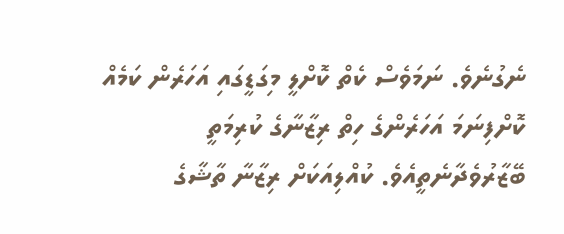ނެގުނެވެ. ނަމަވެސް ކެތް ކޮށްލީ މިގަޑީގައި އަހަރެން ކަމެއް ކޮށްފިނަމަ އަހަރެންގެ ހިތް ރިޒާނާގެ ކުރިމަތީ ބޭޒާރުވެދާނެތީއެވެ. ކުއްލިއަކަށް ރިޒާނާ ތާޝާގެ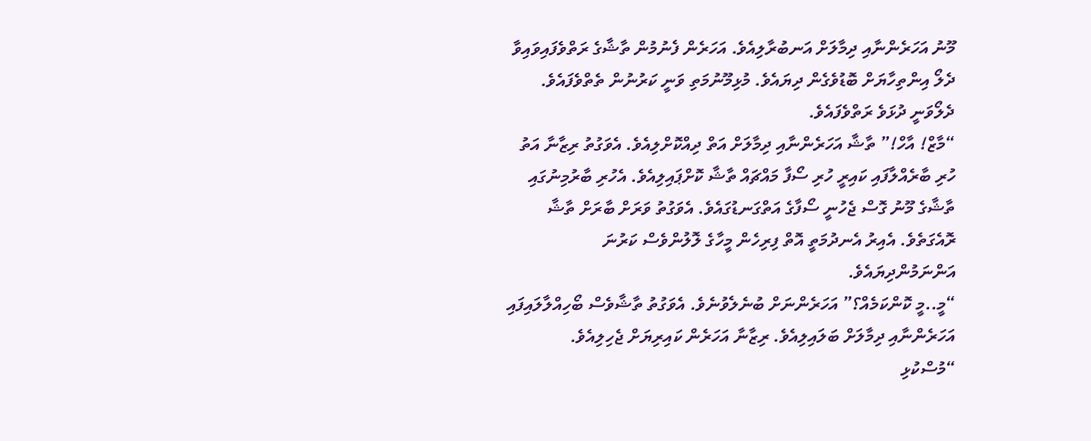މޫނު އަހަރެންނާއި ދިމާލަށް އަނބުރާލިއެވެ. އަހަރެން ފެނުމުން ތާޝާގެ ރަތްވެފައިވައިވާ ދެލޯ އިންތިހާޔަށް ބޮޑުވެގެން ދިޔައެވެ. މުޅިމޫނުމަތި ވަނީ ކަރުނުން ތެތްވެފައެވެ. ދެލޯވަނީ ދުޅަވެ ރަތްވެފައެވެ.
“މާޒް! އާހް!” ތާޝާ އަހަރެންނާއި ދިމާލަށް އަތް ދިއްކޮށްލިއެވެ. އެވަގުތު ރިޒާނާ އަތު ހުރި ބާރެއްލާފައި ކައިރީ ހުރި ސޯފާ މައްޗައް ތާޝާ ކޮށްޕައިލިއެވެ. އެހުރި ބާރުމިނުގައި ތާޝާގެ މޫނު ގޮސް ޖެހުނީ ސޯފާގެ އަތްގަނޑުގައެވެ. އެވަގުތު ވަރަށް ބާރަށް ތާޝާ ރޮއެގަތެވެ. އެއިރު އެނދުމަތީ އޮތް ފިރިހެން މީހާގެ ލޮލުންވެސް ކަރުނަ އަންނަމުންދިޔައެވެ.
“މީ..މީ ކޮންކަމެއް؟” އަހަރެންނަށް ބުނެލެވުނެވެ. އެވަގުތު ތާޝާވެސް ބޯހިއްލާލައިފައި އަހަރެންނާއި ދިމާލަށް ބަލައިލިއެވެ. ރިޒާނާ އަހަރެން ކައިރިޔަށް ޖެހިލިއެވެ.
“މުސްކުޅި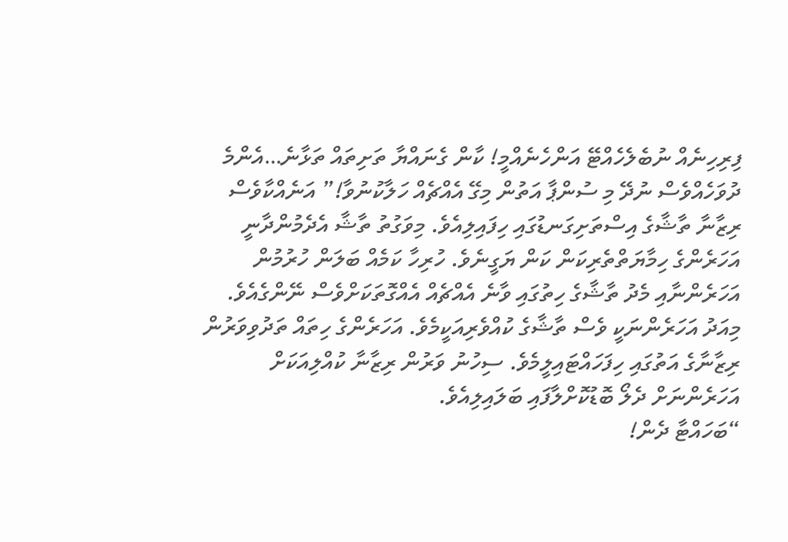ފިރިހިނެއް ނުބެލެހެއްޓޭ އަންހެނެއްމީ! ކާން ގެނައްޔާ ތަށިތައް ތަޅާނެ…އެންމެ ދުވަހެއްވެސް ނުދޭ މި ސުންޕާ އަތުން މިގޭ އެއްޗެއް ހަލާކުނުވާ!” އަނެއްކާވެސް ރިޒާނާ ތާޝާގެ އިސްތަށިގަނޑުގައި ހިފައިލިއެވެ. މިވަގުތު ތާޝާ އެދެމުންދާނީ އަހަރެންގެ ހިމާޔަތްތެރިކަން ކަން ޔަގީނެވެ. ހުރިހާ ކަމެއް ބަލަން ހުރުމުން އަހަރެންނާއި މެދު ތާޝާގެ ހިތުގައި ވާނެ އެއްޗެއް އެއްގޮތަކަށްވެސް ނޭންގެއެވެ. މިއަދު އަހަރެންނަކީ ވެސް ތާޝާގެ ކުއްވެރިއަކީމެވެ. އަހަރެންގެ ހިތައް ތަދުވިވަރުން ރިޒާނާގެ އަތުގައި ހިފަހައްޓައިލީމެވެ. ސިހުނު ވަރުން ރިޒާނާ ކުއްލިއަކަށް އަހަރެންނަށް ދެލޯ ބޮޑުކޮށްލާފައި ބަލައިލިއެވެ.
“ބަހައްޓާ ދެން!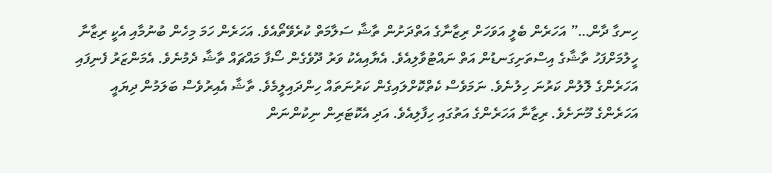ހިނގާ ދާން…” އަހަރެން ބެލީ އަވަހަށް ރިޒާނާގެ އަތްދަށުން ތާޝާ ސަލާމަތް ކުރެވޭތޯއެވެ. އަހަރެން ހަމަ މިހެން ބުނުމާއި އެކީ ރިޒާނާ ހީލުމަށްފަހު ތާޝާގެ އިސްތަށިގަނޑުން އަތް ނައްޓުވާލިއެވެ. އެޔާއިއެކު ވަރު ދޫވެގެން ސޯފާ މައްޗައް ތާޝާ ދެމުނެވެ. އެމަންޒަރު ފެނިފައި އަހަރެންގެ ލޮލުން ކަރުނަ ހިލުނެވެ. ނަމަވެސް ކެތްކޮށްލައިގެން ކަރުނަތައް ހިންދައިލީމެވެ. ތާޝާ އެއިރުވެސް ބަލަމުން ދިޔައީ އަހަރެންގެ މޫނަށެވެ. ރިޒާނާ އަހަރެންގެ އަތުގައި ހިފާލިއެވެ. އަދި އެކޮޓަރިން ނިކުންނަން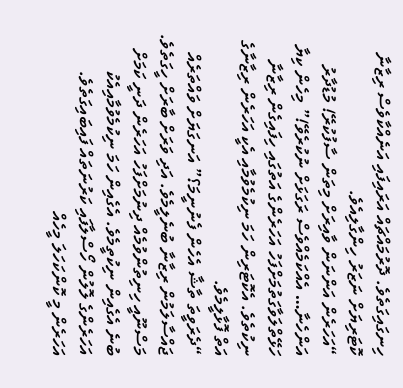ހިނގައިގަތެވެ. ދޮރުމައްޗައް އަރައިފައި އަނެއްކާވެސް ރިޒާނާ ކޮޓަރިޔަށް ނަޒަރު ހިންގާލިއެވެ.
“އަހަރެން އަންނަން ވާއިރަށް މިތަން ސާފުކުރޭ! މުޑުދާރު އަންހެނާ… އެއްކަމެއްވެސް ރަގަޅަށް ނުކުރެވޭ!” މިހެން ކިޔާ ހަޅޭތްލަވާގަތުމަށްފަހު އަހަރެންގެ އަތުގައި ހިފައިގެން ރިޒާނާ ނިކުތެވެ. އެކޮޓަރިން ހަމަ ނިކުމެވުމާއި އެކީ އަހަރެން ރިޒާނާގެ އަތް ފޮޅާލީމެވެ.
“ދެރަވީތަ ތާޝާ އެހެން ފެނުނީމަ؟” އަނގަޔަށް ވައްތަރެއް ޖައްސާލަމުން ރިޒާނާ ބުނެލީމެވެ. އަދި ވަރަށް ބާރަށް ހީގަތެވެ. މަސްނޫއީ ހިނިތުންވުމެއް ދިނުމަށްފަހު އަހަރެން ދަނީ ކަމަށް ބުނެ އެގެއިން ނިކުތީމެވެ. އެގެއިން ހަމަ ނިކުމެވުމާއިއެކު އަހަރެންގެ ލޮލުން ހޯސްލާފައި ކަރުނަތައް ފައިބައިގަތެވެ. އަހަރެން މީ ކޮންކަހަލަ މީހެއް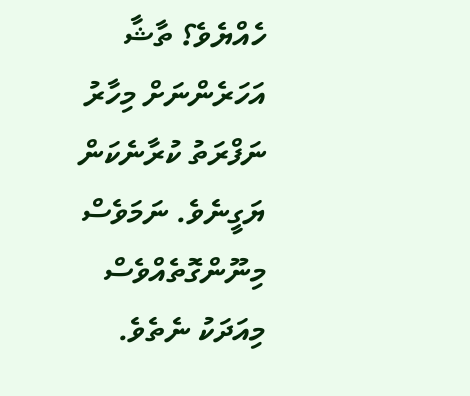ހެއްޔެވެ؟ ތާޝާ އަހަރެންނަށް މިހާރު ނަފްރަތު ކުރާނެކަން ޔަގީނެވެ. ނަމަވެސް މިނޫންގޮތެއްވެސް މިއަދަކު ނެތެވެ.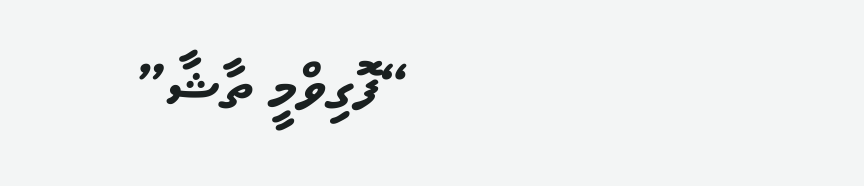“ފޮގިވްމީ ތާޝާ”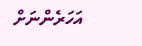އަހަރެންނަށް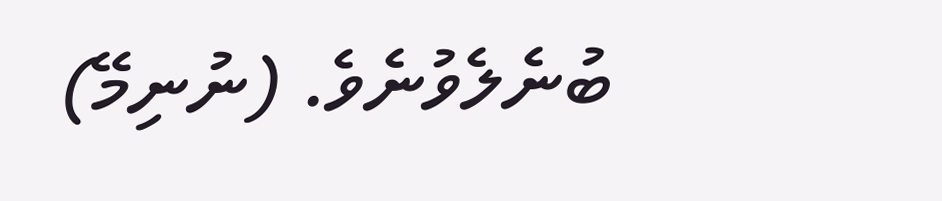ބުނެލެވުނެވެ. (ނުނިމޭ)